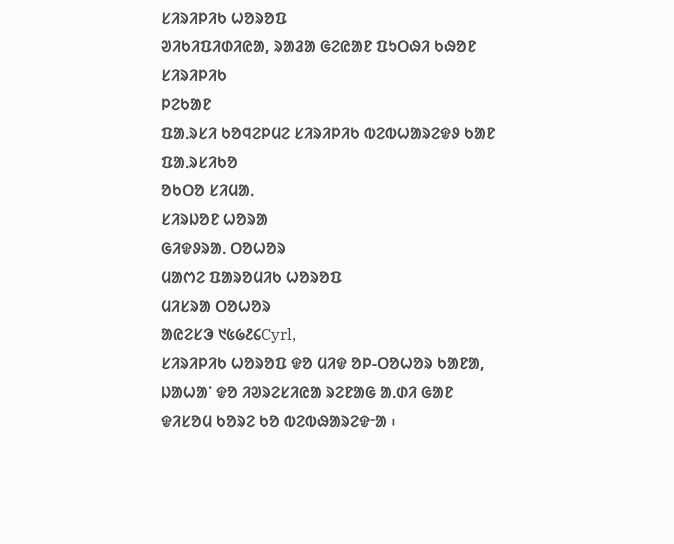ᱥᱤᱨᱤᱞᱤᱠ ᱦᱚᱨᱚᱯ
ᱣᱤᱠᱤᱯᱤᱰᱤᱭᱟ, ᱨᱟᱲᱟ ᱜᱮᱭᱟᱱ ᱯᱩᱛᱷᱤ ᱠᱷᱚᱱ
ᱥᱤᱨᱤᱞᱤᱠ
ᱞᱮᱠᱟᱱ
ᱯᱟᱹᱨᱥᱤ ᱠᱚᱧᱮᱞᱢᱮ ᱥᱤᱨᱤᱞᱤᱠ ᱵᱮᱵᱦᱟᱨᱮᱫᱽ ᱠᱟᱱ ᱯᱟᱹᱨᱥᱤᱠᱚ
ᱚᱠᱛᱚ ᱥᱤᱢᱟᱹ
ᱥᱤᱨᱡᱚᱱ ᱦᱚᱨᱟ
ᱜᱤᱫᱽᱨᱟᱹ ᱛᱚᱦᱚᱨ
ᱢᱟᱬᱮ ᱯᱟᱨᱚᱢᱤᱠ ᱦᱚᱨᱚᱯ
ᱢᱤᱥᱨᱟ ᱛᱚᱦᱚᱨ
ᱟᱭᱮᱥᱳ ᱑᱕᱙᱒᱔Cyrl,
ᱥᱤᱨᱤᱞᱤᱠ ᱦᱚᱨᱚᱯ ᱫᱚ ᱢᱤᱫ ᱚᱞ-ᱛᱚᱦᱚᱨ ᱠᱟᱱᱟ, ᱡᱟᱦᱟᱸ ᱫᱚ ᱤᱣᱨᱮᱥᱤᱭᱟ ᱨᱮᱱᱟᱜ ᱟᱹᱰᱤ ᱜᱟᱱ ᱫᱤᱥᱚᱢ ᱠᱚᱨᱮ ᱠᱚ ᱵᱮᱵᱷᱟᱨᱮᱫᱼᱟ ᱾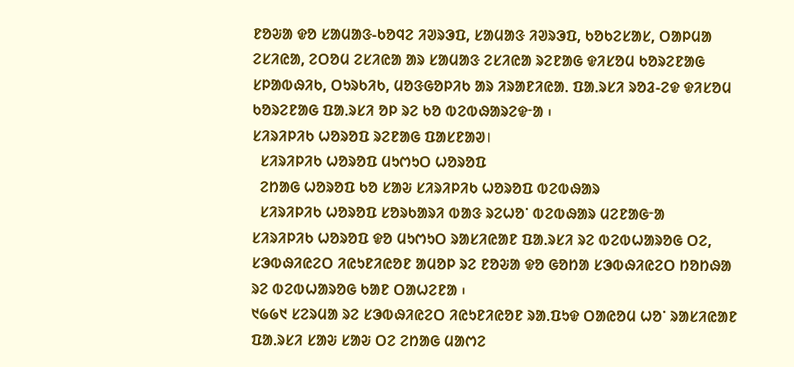ᱱᱚᱶᱟ ᱫᱚ ᱥᱟᱢᱟᱝ-ᱠᱚᱧᱮ ᱤᱣᱨᱳᱯ, ᱥᱟᱢᱟᱝ ᱤᱣᱨᱳᱯ, ᱠᱚᱠᱮᱥᱟᱥ, ᱛᱟᱞᱢᱟ ᱮᱥᱤᱭᱟ, ᱮᱛᱚᱢ ᱮᱥᱤᱭᱟ ᱟᱨ ᱥᱟᱢᱟᱝ ᱮᱥᱤᱭᱟ ᱨᱮᱱᱟᱜ ᱫᱤᱥᱚᱢ ᱠᱚᱨᱮᱱᱟᱜ ᱥᱞᱟᱵᱷᱤᱠ, ᱛᱩᱨᱠᱤᱠ, ᱢᱚᱝᱜᱚᱞᱤᱠ ᱟᱨ ᱤᱨᱟᱱᱤᱭᱟᱹ ᱯᱟᱹᱨᱥᱤ ᱨᱚᱲ-ᱮᱫ ᱫᱤᱥᱚᱢ ᱠᱚᱨᱮᱱᱟᱜ ᱯᱟᱹᱨᱥᱤ ᱚᱞ ᱨᱮ ᱠᱚ ᱵᱮᱵᱷᱟᱨᱮᱫᱼᱟ ᱾
ᱥᱤᱨᱤᱞᱤᱠ ᱦᱚᱨᱚᱯ ᱨᱮᱱᱟᱜ ᱯᱟᱥᱱᱟᱣ।
  ᱥᱤᱨᱤᱞᱤᱠ ᱦᱚᱨᱚᱯ ᱢᱩᱬᱩᱛ ᱦᱚᱨᱚᱯ
  ᱮᱴᱟᱜ ᱦᱚᱨᱚᱯ ᱠᱚ ᱥᱟᱶ ᱥᱤᱨᱤᱞᱤᱠ ᱦᱚᱨᱚᱯ ᱵᱮᱵᱷᱟᱨ
  ᱥᱤᱨᱤᱞᱤᱠ ᱦᱚᱨᱚᱯ ᱥᱚᱨᱠᱟᱨᱤ ᱵᱟᱝ ᱨᱮᱦᱚᱸ ᱵᱮᱵᱷᱟᱨ ᱢᱮᱱᱟᱜᱼᱟ
ᱥᱤᱨᱤᱞᱤᱠ ᱦᱚᱨᱚᱯ ᱫᱚ ᱢᱩᱬᱩᱛ ᱨᱟᱥᱤᱭᱟᱱ ᱯᱟᱹᱨᱥᱤ ᱨᱮ ᱵᱮᱵᱦᱟᱨᱚᱜ ᱛᱮ, ᱥᱳᱵᱷᱤᱭᱮᱛ ᱤᱭᱩᱱᱤᱭᱚᱱ ᱟᱢᱚᱞ ᱨᱮ ᱱᱚᱶᱟ ᱫᱚ ᱜᱚᱴᱟ ᱥᱳᱵᱷᱤᱭᱮᱛ ᱴᱚᱴᱷᱟ ᱨᱮ ᱵᱮᱵᱦᱟᱨᱚᱜ ᱠᱟᱱ ᱛᱟᱦᱮᱱᱟ ᱾
᱑᱙᱙᱑ ᱥᱮᱨᱢᱟ ᱨᱮ ᱥᱳᱵᱷᱤᱭᱮᱛ ᱤᱭᱩᱱᱤᱭᱚᱱ ᱨᱟᱹᱯᱩᱫ ᱛᱟᱭᱚᱢ ᱦᱚᱸ ᱨᱟᱥᱤᱭᱟᱱ ᱯᱟᱹᱨᱥᱤ ᱥᱟᱶ ᱥᱟᱶ ᱛᱮ ᱮᱴᱟᱜ ᱢᱟᱬᱮ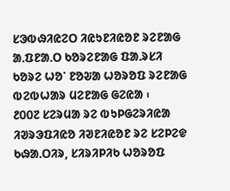ᱥᱳᱵᱷᱤᱭᱮᱛ ᱤᱭᱩᱱᱤᱭᱚᱱ ᱨᱮᱱᱟᱜ ᱟᱹᱯᱱᱟᱹᱛ ᱠᱚᱨᱮᱱᱟᱜ ᱯᱟᱹᱨᱥᱤ ᱠᱚᱨᱮ ᱦᱚᱸ ᱱᱚᱶᱟ ᱦᱚᱨᱚᱯ ᱨᱮᱱᱟᱜ ᱵᱮᱵᱦᱟᱨ ᱢᱮᱱᱟᱜ ᱜᱮᱭᱟ ᱾
᱒᱐᱐᱗ ᱥᱮᱨᱢᱟ ᱨᱮ ᱵᱩᱞᱜᱮᱨᱤᱭᱟ ᱤᱣᱨᱳᱯᱤᱭᱚ ᱤᱣᱱᱤᱭᱚᱱ ᱨᱮ ᱥᱮᱞᱮᱫ ᱠᱷᱟᱹᱛᱤᱨ, ᱥᱤᱨᱤᱞᱤᱠ ᱦᱚᱨᱚᱯ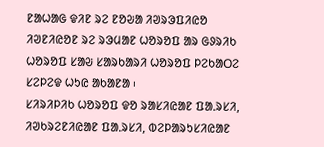ᱱᱟᱦᱟᱜ ᱫᱤᱱ ᱨᱮ ᱱᱚᱶᱟ ᱤᱣᱨᱳᱯᱤᱭᱚ ᱤᱣᱱᱤᱭᱚᱱ ᱨᱮ ᱨᱳᱢᱟᱱ ᱦᱚᱨᱚᱯ ᱟᱨ ᱜᱽᱨᱤᱠ ᱦᱚᱨᱚᱯ ᱥᱟᱶ ᱥᱟᱨᱠᱟᱨᱤ ᱦᱚᱨᱚᱯ ᱞᱮᱠᱟᱛᱮ ᱥᱮᱞᱮᱫ ᱦᱩᱭ ᱟᱠᱟᱱᱟ ᱾
ᱥᱤᱨᱤᱞᱤᱠ ᱦᱚᱨᱚᱯ ᱫᱚ ᱨᱟᱥᱤᱭᱟᱱ ᱯᱟᱹᱨᱥᱤ, ᱤᱣᱠᱨᱮᱱᱤᱭᱟᱱ ᱯᱟᱹᱨᱥᱤ, ᱵᱮᱞᱟᱨᱩᱥᱤᱭᱟᱱ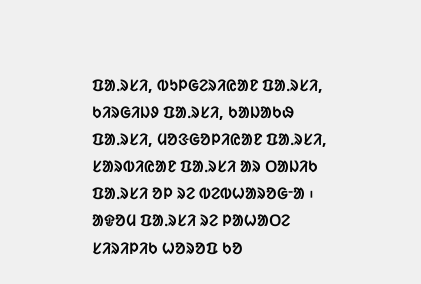ᱯᱟᱹᱨᱥᱤ, ᱵᱩᱞᱜᱮᱨᱤᱭᱟᱱ ᱯᱟᱹᱨᱥᱤ, ᱠᱤᱨᱜᱤᱡᱽ ᱯᱟᱹᱨᱥᱤ, ᱠᱟᱡᱟᱠᱷ ᱯᱟᱹᱨᱥᱤ, ᱢᱚᱝᱜᱚᱞᱤᱭᱟᱱ ᱯᱟᱹᱨᱥᱤ, ᱥᱟᱨᱵᱤᱭᱟᱱ ᱯᱟᱹᱨᱥᱤ ᱟᱨ ᱛᱟᱡᱤᱠ ᱯᱟᱹᱨᱥᱤ ᱚᱞ ᱨᱮ ᱵᱮᱵᱦᱟᱨᱚᱜᱼᱟ ᱾
ᱟᱫᱚᱢ ᱯᱟᱹᱨᱥᱤ ᱨᱮ ᱞᱟᱦᱟᱛᱮ ᱥᱤᱨᱤᱞᱤᱠ ᱦᱚᱨᱚᱯ ᱠᱚ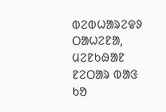ᱵᱮᱵᱦᱟᱨᱮᱫᱽ ᱛᱟᱦᱮᱱᱟ, ᱢᱮᱱᱠᱷᱟᱱ ᱱᱮᱛᱟᱨ ᱵᱟᱝ ᱠᱚ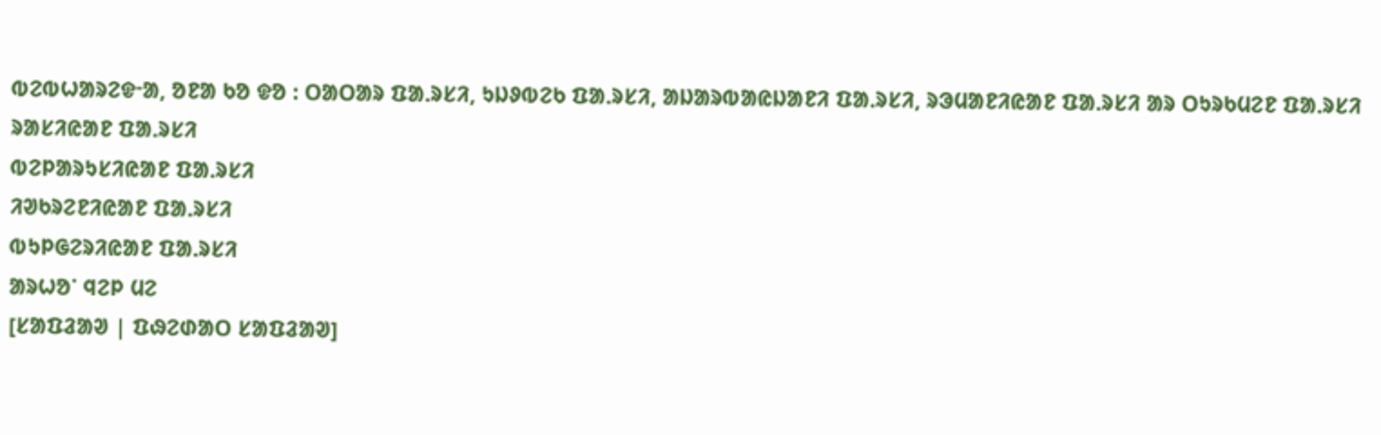ᱵᱮᱵᱦᱟᱨᱮᱫᱼᱟ, ᱚᱱᱟ ᱠᱚ ᱫᱚ : ᱛᱟᱛᱟᱨ ᱯᱟᱹᱨᱥᱤ, ᱩᱡᱽᱵᱮᱠ ᱯᱟᱹᱨᱥᱤ, ᱟᱡᱟᱨᱵᱟᱭᱡᱟᱱᱤ ᱯᱟᱹᱨᱥᱤ, ᱨᱳᱢᱟᱱᱤᱭᱟᱱ ᱯᱟᱹᱨᱥᱤ ᱟᱨ ᱛᱩᱨᱠᱢᱮᱱ ᱯᱟᱹᱨᱥᱤ
ᱨᱟᱥᱤᱭᱟᱱ ᱯᱟᱹᱨᱥᱤ
ᱵᱮᱞᱟᱨᱩᱥᱤᱭᱟᱱ ᱯᱟᱹᱨᱥᱤ
ᱤᱣᱠᱨᱮᱱᱤᱭᱟᱱ ᱯᱟᱹᱨᱥᱤ
ᱵᱩᱞᱜᱮᱨᱤᱭᱟᱱ ᱯᱟᱹᱨᱥᱤ
ᱟᱨᱦᱚᱸ ᱧᱮᱞ ᱢᱮ
[ᱥᱟᱯᱲᱟᱣ | ᱯᱷᱮᱰᱟᱛ ᱥᱟᱯᱲᱟᱣ]